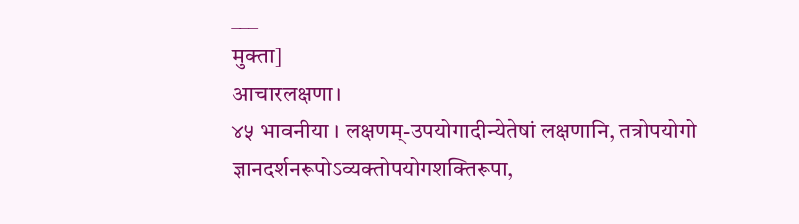___
मुक्ता]
आचारलक्षणा।
४५ भावनीया । लक्षणम्-उपयोगादीन्येतेषां लक्षणानि, तत्रोपयोगो ज्ञानदर्शनरूपोऽव्यक्तोपयोगशक्तिरूपा,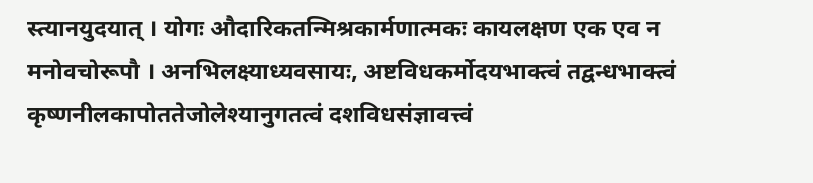स्त्यानयुदयात् । योगः औदारिकतन्मिश्रकार्मणात्मकः कायलक्षण एक एव न मनोवचोरूपौ । अनभिलक्ष्याध्यवसायः, अष्टविधकर्मोदयभाक्त्वं तद्वन्धभाक्त्वं कृष्णनीलकापोततेजोलेश्यानुगतत्वं दशविधसंज्ञावत्त्वं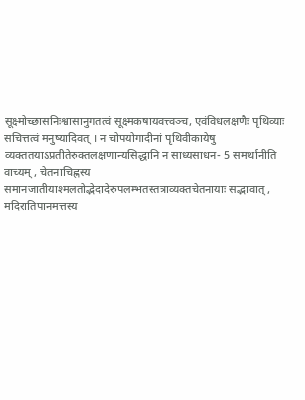सूक्ष्मोच्छासनिःश्वासानुगतत्वं सूक्ष्मकषायवत्त्वञ्च, एवंविधलक्षणैः पृथिव्याः सचित्तत्वं मनुष्यादिवत् । न चोपयोगादीनां पृथिवीकायेषु व्यक्ततयाऽप्रतीतेरुक्तलक्षणान्यसिद्धानि न साध्यसाधन- 5 समर्थानीति वाच्यम् , चेतनाचिह्नस्य समानजातीयाश्मलतोद्भेदादेरुपलम्भतस्तत्राव्यक्तचेतनायाः सद्भावात् , मदिरातिपानमत्तस्य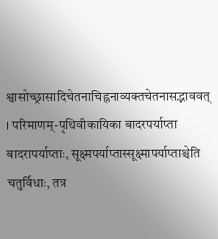श्वासोच्छ्रासादिचेतनाचिह्ननाव्यक्तचेतनासद्भाववत् । परिमाणम्-पृथिवीकायिका बादरपर्याप्ता बादरापर्याप्ताः, सूक्ष्मपर्याप्तास्सूक्ष्मापर्याप्ताश्चेति चतुर्विधाः, तत्र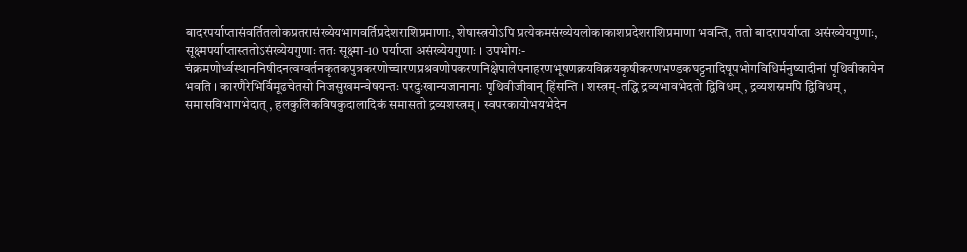बादरपर्याप्तासंवर्तितलोकप्रतरासंख्येयभागवर्तिप्रदेशराशिप्रमाणाः, शेषास्त्रयोऽपि प्रत्येकमसंख्येयलोकाकाशप्रदेशराशिप्रमाणा भवन्ति, ततो बादरापर्याप्ता असंख्येयगुणाः, सूक्ष्मपर्याप्तास्ततोऽसंख्येयगुणाः ततः सूक्ष्मा-10 पर्याप्ता असंख्येयगुणाः । उपभोगः-चंक्रमणोर्ध्वस्थाननिषीदनत्वग्वर्तनकृतकपुत्रकरणोच्चारणप्रश्रवणोपकरणनिक्षेपालेपनाहरणभूषणक्रयविक्रयकृषीकरणभण्डकघट्टनादिषूपभोगविधिर्मनुष्यादीनां पृथिवीकायेन भवति । कारणैरेभिर्विमूढचेतसो निजसुखमन्वेषयन्तः परदुःखान्यजानानाः पृथिवीजीवान् हिंसन्ति । शस्त्रम्-तद्धि द्रव्यभावभेदतो द्विविधम् , द्रव्यशस्नमपि द्विविधम् , समासविभागभेदात् , हलकुलिकविषकुदालादिकं समासतो द्रव्यशस्त्रम् । स्वपरकायोभयभेदेन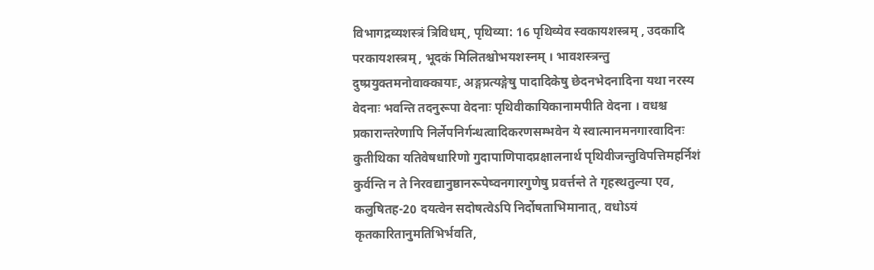विभागद्रव्यशस्त्रं त्रिविधम्, पृथिव्या: 16 पृथिव्येव स्वकायशस्त्रम् , उदकादि परकायशस्त्रम् , भूदकं मिलितश्चोभयशस्नम् । भावशस्त्रन्तु दुष्प्रयुक्तमनोवाक्कायाः, अङ्गप्रत्यङ्गेषु पादादिकेषु छेदनभेदनादिना यथा नरस्य वेदनाः भवन्ति तदनुरूपा वेदनाः पृथिवीकायिकानामपीति वेदना । वधश्च प्रकारान्तरेणापि निर्लेपनिर्गन्धत्वादिकरणसम्भवेन ये स्वात्मानमनगारवादिनः कुतीथिका यतिवेषधारिणो गुदापाणिपादप्रक्षालनार्थ पृथिवीजन्तुविपत्तिमहर्निशं कुर्वन्ति न ते निरवद्यानुष्ठानरूपेष्वनगारगुणेषु प्रवर्त्तन्ते ते गृहस्थतुल्या एव, कलुषितह-20 दयत्वेन सदोषत्वेऽपि निर्दोषताभिमानात्, वधोऽयं कृतकारितानुमतिभिर्भवति,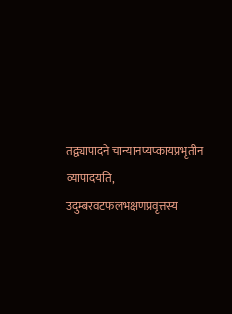तद्व्यापादने चान्यानप्यप्कायप्रभृतीन व्यापादयति, उदुम्बरवटफलभक्षणप्रवृत्तस्य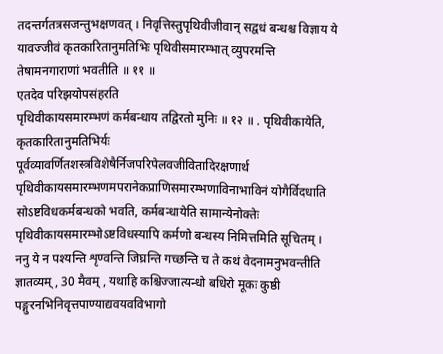तदन्तर्गतत्रसजन्तुभक्षणवत् । निवृत्तिस्तुपृथिवीजीवान् सद्वधं बन्धश्च विज्ञाय ये यावज्जीवं कृतकारितानुमतिभिः पृथिवीसमारम्भात् व्युपरमन्ति तेषामनगाराणां भवतीति ॥ ११ ॥
एतदेव परिझयोपसंहरति
पृथिवीकायसमारम्भणं कर्मबन्धाय तद्विरतो मुनिः ॥ १२ ॥ . पृथिवीकायेति, कृतकारितानुमतिभिर्यः पूर्वव्यावर्णितशस्त्रविशेषैर्निजपरिपेलवजीवितादिरक्षणार्थ पृथिवीकायसमारम्भणमपरानेकप्राणिसमारम्भणाविनाभाविनं योगैर्विदधाति सोऽष्टविधकर्मबन्धको भवति, कर्मबन्धायेति सामान्येनोक्तेः पृथिवीकायसमारम्भोऽष्टविधस्यापि कर्मणो बन्धस्य निमित्तमिति सूचितम् । ननु ये न पश्यन्ति शृण्वन्ति जिघ्रन्ति गच्छन्ति च ते कथं वेदनामनुभवन्तीति ज्ञातव्यम् , 30 मैवम् , यथाहि कश्चिज्जात्यन्धो बधिरो मूकः कुष्ठी पङ्गुरनभिनिवृत्तपाण्याद्यवयवविभागो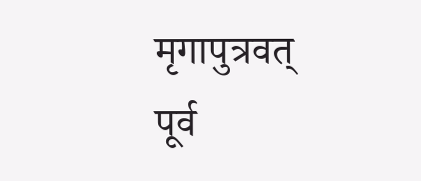मृगापुत्रवत् पूर्व